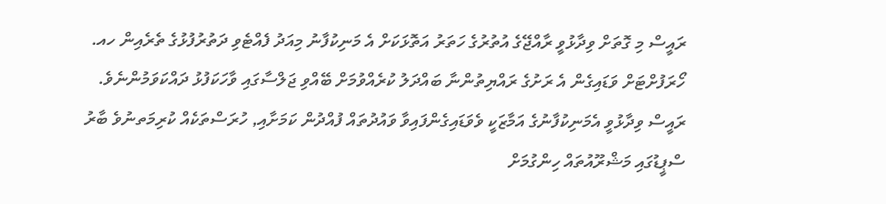ރައީސް މި ގޮތަށް ވިދާޅުވީ ރާއްޖޭގެ އުތުރުގެ ހަތަރު އަތޮޅަކަށް އެ މަނިކުފާނު މިއަދު ފެއްޓެވި ދަތުރުފުޅުގެ ތެރެއިން ހއ. ހޯރަފުށްޓަށް ވަޑައިގެން އެ ރަށުގެ ރައްޔިތުންނާ ބައްދަލު ކުރެއްވުމަށް ބޭއްވި ޖަލްސާގައި ވާހަކަފުޅު ދައްކަވަމުންނެވެ.
ރައީސް ވިދާޅުވީ އެމަނިކުފާނުގެ އަމާޒަކީ ވެވަޑައިގެންފައިވާ ވައުދުތައް ފުއްދުން ކަމަށާއި, ހުރަސްތަކެއް ކުރިމަތނުވެ ބާރު ސްޕީޑުގައި މަޝްރޫއުތައް ހިންގުމަށް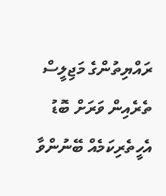ރައްޔިތުންގެ މަޖިލީސް ތެރެއިން ވަރަށް ބޮޑު އެހީތެރިކަމެއް ބޭނުންވާ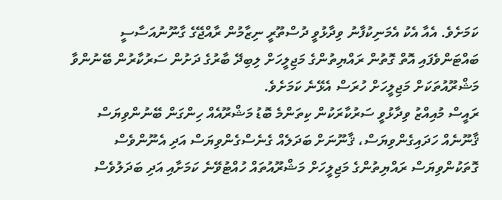ކަމަށެވެ. އެއާ އެކު އެމަނިކުފާނު ވިދާޅުވީ ދުސްތޫރީ ނިޒާމުން ރާއްޖޭގެ ގާނޫނުއަސާސީ ބައްޓަންވެފައި އޮތް ގޮތުން ރައްޔިތުންގެ މަޖިލީހަށް ލިބިދޭ ބާރުގެ ދަށުން ސަރުކާރުން ބޭނުންވާ މަޝްރޫއުތަކަށް މަޖިލީހަށް ހުރަސް އެޅޭނެ ކަމަށެވެ.
ރައީސް މުއިއްޒު ވިދާޅުވީ ސަރުކާރަކުން ކިތަންމެ ބޮޑު މަޝްރޫއެއް ހިންގަން ބޭނުންވިޔަސް ޤާނޫނެއް ހަދައިގެންވިޔަސް، ޤާނޫނަށް ބަދަލެއް ގެނެސްގެންވިޔަސް އަދި އެނޫންވެސް ގޮތަކުންވިޔަސް ރައްޔިތުންގެ މަޖިލީހަށް މަޝްރޫއުތައް ހުއްޓުވޭނެ ކަމަށާއި އަދި ބަދަލުވެސް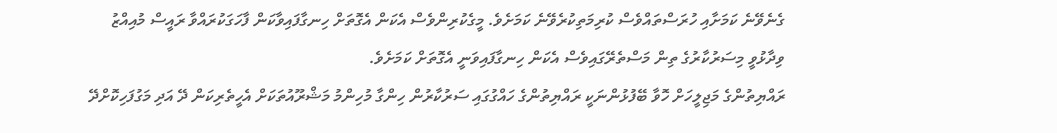ގެނެވޭނެ ކަމަށާއި ހުރަސްތައްވެސް ކުރިމަތިކުރެވޭނެ ކަމަށެވެ. މީގެކުރިންވެސް އެކަން އެގޮތަށް ހިނގާފައިވާކަން ފާހަގަކުރައްވާ ރައީސް މުއިއްޒު ވިދާޅުވީ މިސަރުކާރުގެ ތިން މަސްތެރޭގައިވެސް އެކަން ހިނގާފައިވަނީ އެގޮތަށް ކަމަށެވެ.
ރައްޔިތުންގެ މަޖިލީހަށް ހޮވާ ބޭފުޅުންނަކީ ރައްޔިތުންގެ ހައްގުގައި ސަރުކާރުން ހިންގާ މުހިންމު މަޝްރޫއުތަކަށް އެހީތެރިކަން ދޭ އަދި މަގުފަހިކޮށްދޭ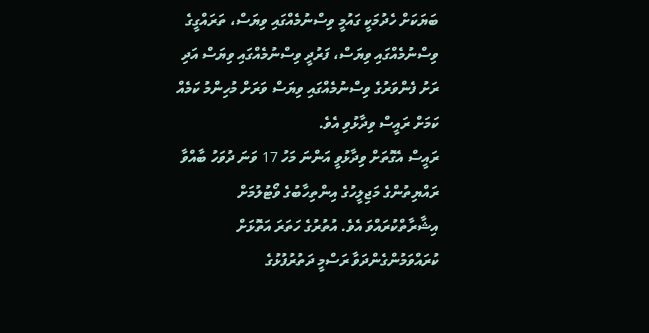ބަޔަކަށް ހެދުމަކީ ގައުމީ ވިސްނުމެއްގައި ވިޔަސް، ތަރައްގީގެ ވިސްނުމެއްގައި ވިޔަސް، ފަރުދީ ވިސްނުމެއްގައި ވިޔަސް އަދި ރަށު ފެންވަރުގެ ވިސްނުމެއްގައި ވިޔަސް ވަރަށް މުހިންމު ކަމެއް ކަމަށް ރައީސް ވިދާޅުވި އެވެ.
ރައީސް އެގޮތަށް ވިދާޅުވީ އަންނަ މަހު 17 ވަނަ ދުވަހު ބާއްވާ ރައްޔިތުންގެ މަޖިލީހުގެ އިންތިހާބުގެ ވޯޓުލުމަށް އިޝާރާތްކުރައްވަ އެވެ. އުތުރުގެ ހަތަރަ އަތޮޅަށް ކުރައްވަމުންގެންދަވާ ރަސްމީ ދަތުރުފުޅުގެ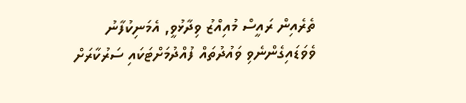ތެރެއިން ރައީސް މުއިއްޒު ވިދާޅުވީ, އެމަނިކުފާނު ވެވަޑައިގެންނެވި ވައުދުތައް ފުއްދުމަށްޓަކައި ސަރުކާރަށް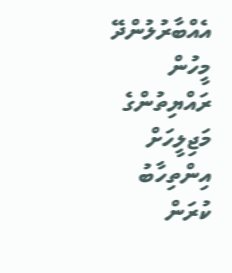އެއްބާރުލުންދޭ މީހުން ރައްޔިތުންގެ މަޖިލީހަށް އިންތިހާބު ކުރަން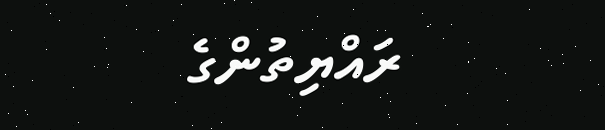ރައްޔިތުންގެ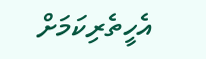އެހީތެރިކަމަށް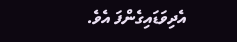އެދިވަޑައިގެންފަ އެވެ.